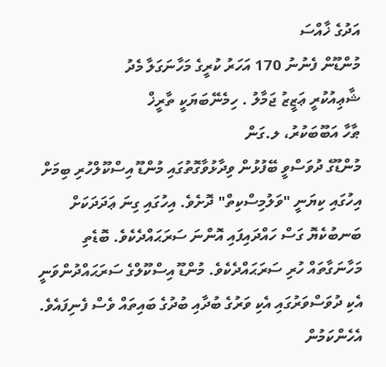އަދުގެ ޚާއްސަ
މުންޑޫން ފެނުނު 170 އަހަރު ކުރީގެ މަހާނަގަލާ މެދު
ޝާޢިއުކުރީ ޢަޒީޒު ޖަމާލު . ހިމެނޭބަޔަކީ ތާރީޚް
ޠާހާ އަބޫބަކުރު، ލ.ގަން
މުންޑޫގެ ދުވަސްވީ ބޭފުޅުން ވިދާޅުވާގޮތުގައި މުންޑޫ އިސްކޫލްހުރި ބިމަށް އިހުގައި ކިޔަނީ "ވަލުމިސްކިތް" ދޮށެވެ. އިހުގައި ގިނަ ޢަދަދަކަށް ބަނބުކެޔޮ ގަސް ހައްދައިފައި އޮންނަ ސަރަޙައްދެކެވެ. ބޮޑެތި މަހާނަގާތައް ހުރި ސަރަޙައްދެކެވެ. މުންޑޫ އިސްކޫލްގެ ސަރަޙައްދުންވަނީ އެކި ދުވަސްވަރުގައި އެކި ވަރުގެ ބުދާއި ބުދުގެ ބައިތައް ވެސް ފެނިފައެވެ. އެހެންކަމުން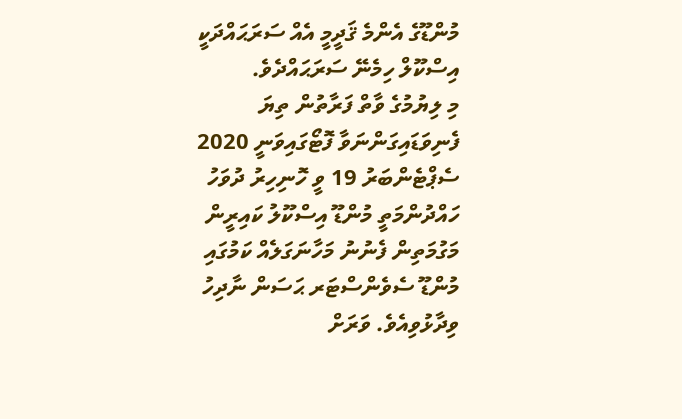މުންޑޫގެ އެންމެ ޤަދީމީ އެއް ސަރަޙައްދަކީ އިސްކޫލް ހިމެނޭ ސަރަޙައްދެވެ.
މި ލިޔުމުގެ ވާތް ފަރާތުން ތިޔަ ފެނިވަޑައިގަންނަވާ ފޮޓޯގައިވަނީ 2020 ސެޕްޓެންބަރު 19 ވީ ހޮނިހިރު ދުވަހު ހައްދުންމަތީ މުންޑޫ އިސްކޫލު ކައިރީން މަގުމަތިން ފެނުނު މަހާނަގަލެއް ކަމުގައި މުންޑޫ ސެވެންސްޓަރ ޙަސަން ނާދިހު ވިދާޅުވިއެވެ. ވަރަށް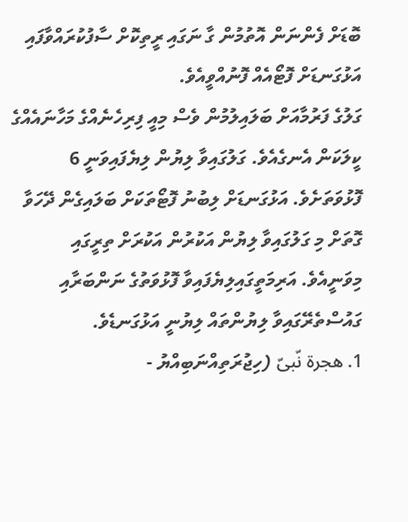ބޮޑަށް ފެންނަން އޮތުމުން ގާ ނަގައި ރީތިކޮށް ސާފުކުރައްވާފައި އަޅުގަނޑަށް ފޮޓޯއެއް ފޮނުއްވީއެވެ.
ގަލުގެ ފަރުމާއަށް ބަލައިލުމުން ވެސް މިއީ ފިރިހެނެއްގެ މަހާނައެއްގެ ކީލަކަން އެނގެއެވެ. ގަލުގައިވާ ލިޔުން ލިޔެފައިވަނީ 6 ފޮޅުވަތަށެވެ. އަޅުގަނޑަށް ލިބުނު ފޮޓޯތަކަށް ބަލައިގެން ދޭހަވާ ގޮތަށް މި ގަލުގައިވާ ލިޔުން އަކުރުން އަކުރަށް ތިރީގައި މިވަނީއެވެ. އަރިމަތީގައިލިޔެފައިވާ ފޮޅުވަތުގެ ނަންބަރާއި ގައުސްތެރޭގައިވާ ލިޔުންތައް ލިޔުނީ އަޅުގަނޑެވެ.
1. هجرة نّبىّ (ހިޖުރަތިއްނަބިއްޔު -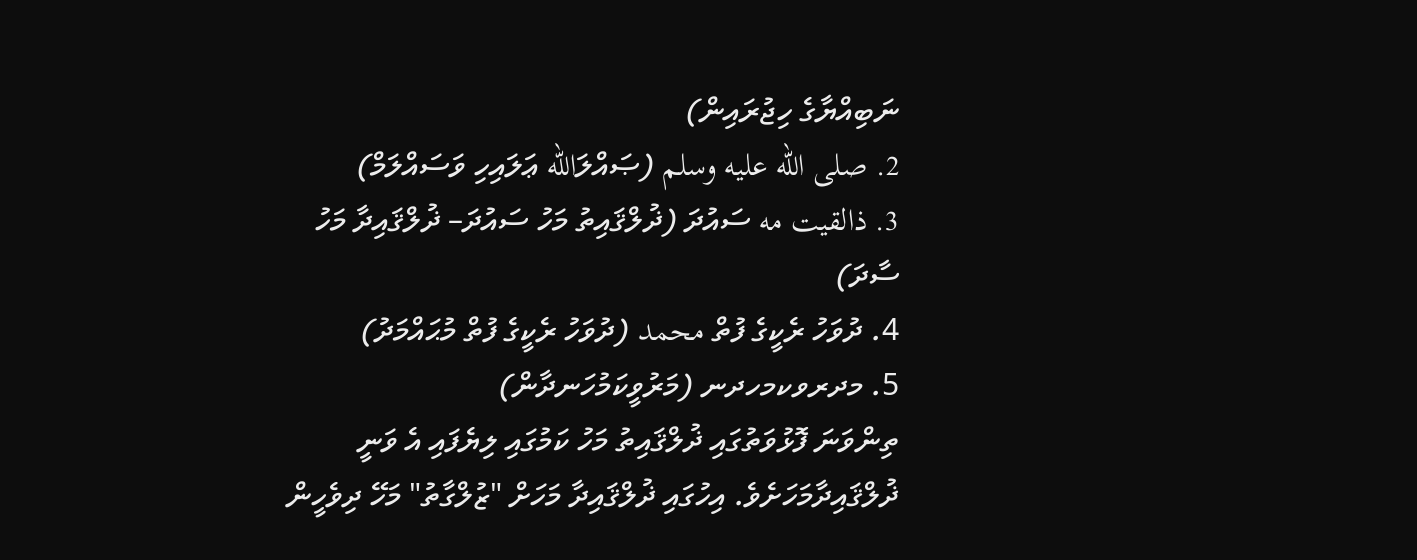ނަބިއްޔާގެ ހިޖުރައިން)
2. صلى الله عليه وسلم (ޞައްލަالله ޢަލައިހި ވަސައްލަމް)
3. ذالقيت مه ސައުދަ (ޛުލްޤައިތު މަހު ސައުދަ– ޛުލްޤައިދާ މަހު ސާދަ)
4. ދުވަހު ރެކީގެ ފުތް محمد (ދުވަހު ރެކީގެ ފުތް މުޙައްމަދު)
5. މދރވކމހދނ (މަރުވީކަމުހަނދާން)
ތިންވަނަ ފޮޅުވަތުގައި ޛުލްޤައިތު މަހު ކަމުގައި ލިޔެފައި އެ ވަނީ ޛުލްޤައިދާމަހަށެވެ. އިހުގައި ޛުލްޤައިދާ މަހަށް "ޒުލްގާތު" މަހޭ ދިވެހީން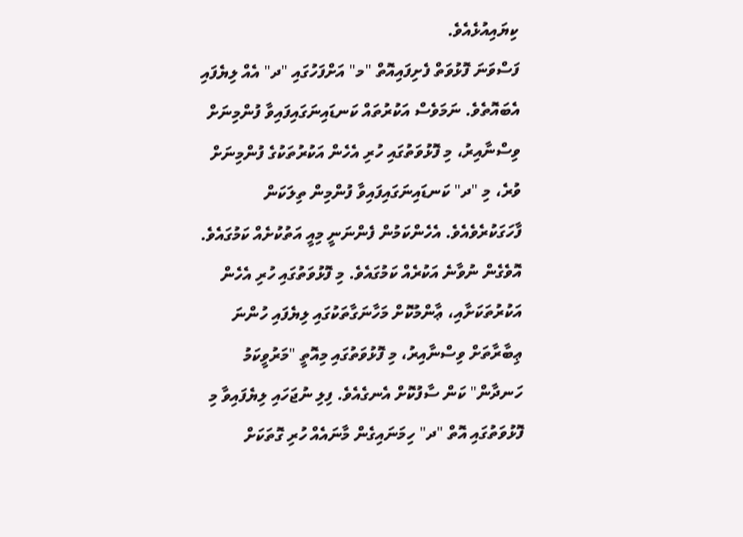ކިޔައިއުޅެއެވެ.
ފަސްވަނަ ފޮޅުވަތް ފެށިފައިއޮތް "މ" އަށްފަހުގައި "ދ" އެއް ލިޔެފައި އެބައޮތެވެ. ނަމަވެސް އަކުރުތައް ކަނޑައިނަގައިފައިވާ ފުންމިނަށް ވިސްނާއިރު، މި ފޮޅުވަތުގައި ހުރި އެހެން އަކުރުތަކުގެ ފުންމިނަށް ވުރެ، މި "ދ" ކަނޑައިނަގައިފައިވާ ފުންމިން ތިލަކަން ފާހަގަކުރެވެއެވެ. އެހެންކަމުން ފެންނަނީ މިއީ އަތުކުށެއް ކަމުގައެވެ. އޮވެގެން ނުވާނެ އަކުރެއް ކަމުގައެވެ. މި ފޮޅުވަތުގައި ހުރި އެހެން އަކުރުތަކަށާއި، ޢާންމުކޮށް މަހާނަގާތަކުގައި ލިޔެފައި ހުންނަ ޢިބާރާތަށް ވިސްނާއިރު، މި ފޮޅުވަތުގައި މިއޮތީ "މަރުވީކަމު ހަނދާން" ކަން ސާފުކޮށް އެނގެއެވެ. ފިލި ނުޖަހައި ލިޔެފައިވާ މި ފޮޅުވަތުގައި އޮތް "ދ" ހިމަނައިގެން މާނައެއް ހުރި ގޮތަކަށް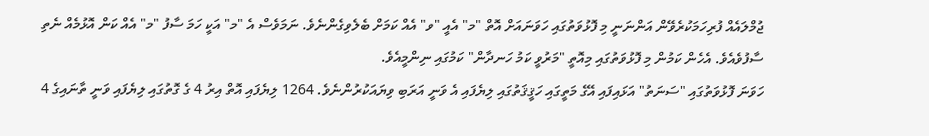ޖުމްލައެއް ފުރިހަމަކުރެވޭން އަންނަނީ މި ފޮޅުވަތުގައި ހަވަނައަށް އޮތް "މ" އެއީ "ވ" އެއް ކަމަށް ބެލެވިގެންނެވެ. ނަމަވެސް އެ "މ" އަކީ ހަމަ ސާފު "މ" އެއް ކަން އޮޅުމެއް ނެތި ސާފުވެއެވެ. އެހެން ކަމުން މި ފޮޅުވަތުގައި މިއޮތީ "މަރުވީ ކަމު ހަނދާން" ކަމުގައި ނިންމީއެވެ.
ހަވަނަ ފޮޅުވަތުގައި "ސަނަތު" އަޅައިފައި އޭގެ މަތީގައި ހަޤީޤަތުގައި ލިޔެފައި އެ ވަނީ އަރަބި ވިޔައަކުރުންނެވެ. 1264 ލިޔެފައި އޮތް އިރު 4 ގެ ގޮތުގައި ލިޔެފައި ވަނީ ތާނައިގެ 4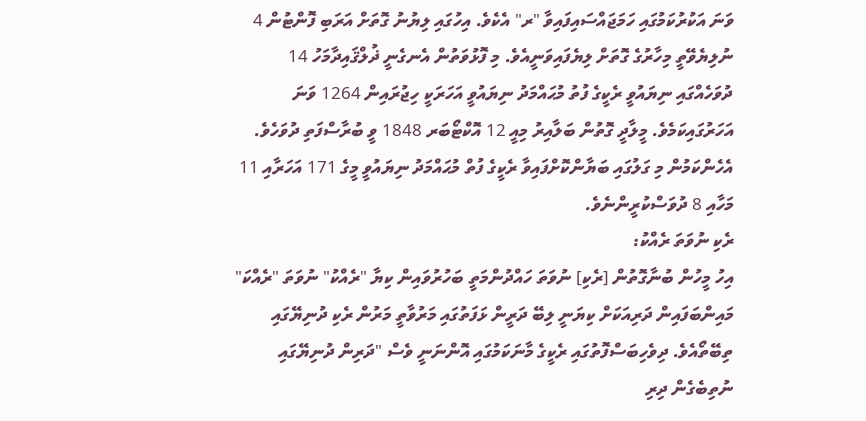ވަނަ އަކުރުކަމުގައި ހަމަޖައްސައިފައިވާ "ރ" އެކެވެ. އިހުގައި ލިޔުނު ގޮތަށް އަރަބި ފޮންޓުން 4 ނުލިޔެވޭތީ މިހާރުގެ ގޮތަށް ލިޔެފައިވަނީއެވެ. މި ފޮޅުވަތުން އެނގެނީ ޛުލްޤައިދާމަހު 14 ދުވަހެއްގައި ނިޔައުވީ ރެކީގެ ފުތު މުޙައްމަދު ނިޔައުވީ އަހަރަކީ ހިޖުރައިން 1264 ވަނަ އަހަރުގައިކަމެވެ. މީލާދީ ގޮތުން ބަލާއިރު މިއީ 12 އޮކްޓޯބަރ 1848 ވީ ބުރާސްފަތި ދުވަހެވެ. އެހެންކަމުން މި ގަލުގައި ބަޔާންކޮށްފައިވާ ރެކީގެ ފުތް މުޙައްމަދު ނިޔައުވީ މީގެ 171 އަހަރާއި 11 މަހާއި 8 ދުވަސްކުރީންނެވެ.
ރެކި ނުވަތަ ރެއްކު:
އިހު މީހުން ބުނާގޮތުން [ރެކި] ނުވަތަ ހައްދުންމަތީ ބަހުރުވައިން ކިޔާ "ރެއްކު" ނުވަތަ "ރެއްކަ" މައިންބަފައިން ދަރިއަކަށް ކިޔަނީ ލިބޭ ދަރީން ޅަފަތުގައި މަރުވާތީ މަރުން ރެކި ދުނިޔޭގައި ތިބޭތޯއެވެ. ދިވެހިބަސްފޮތުގައި ރެކީގެ މާނަކަމުގައި އޮންނަނީ ވެސް "ދަރިން ދުނިޔޭގައި ނުތިބެގެން ދިރި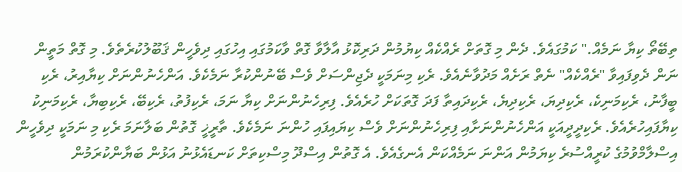ތިބޭތޯ ކިޔާ ނަމެއް." ކަމުގައެވެ. ދެން މި ގޮތަށް ރެއްކެއް ކިޔުމުން ދަރިކޮޅު އާލާވާ ގޮތް ވާކަމުގައި އިހުގައި ދިވެހީން ޤަބޫލުކުރެތެވެ. މި ގޮތް މަތީން ނަން ދެވިފައިވާ "ރެއްކެއް" ނެތް ރަށެއް މަދުވާނެއެވެ. ރެކި މިނަމަކީ ދެޖިންސަށް ވެސް ބޭނުންކުރާ ނަމެކެވެ. އަންހެނުންނަށް ކިޔާއިރު، ރެކި ބީފާނު، ރެކިމަނިކެ، ރެކިދިޔަ، ރެކިދިޔެ، ރެކިދައިތާ ފަދަ ގޮތަކަށް ހުރެއެވެ. ފިރިހެނުންނަށް ކިޔާ ނަމަ، ރެކިފުތު، ރެކިބޭ، ރެކިބިޔާ، ރެކިމަނިކު ކިޔާފައިހުރެއެވެ. ރެކިދީދީއަކީ އަންހެނުންނަށާއި ފިރިހެނުންނަށް ވެސް ކިޔައިފައި ހުންނަ ނަމެކެވެ. ތާރީޚީ ގޮތުން ބަލާނަމަ ރެކި މި ނަމަކީ ދިވެހީން އިސްލާމްވުމުގެ ކުރީއްސުރެ ކިޔަމުން އަންނަ ނަމެއްކަން އެނގެއެވެ. އެ ގޮތުން އިސްދޫ މިސްކިތަށް ކަނޑައެޅުނު އަޅުން ބަޔާންކުރަމުން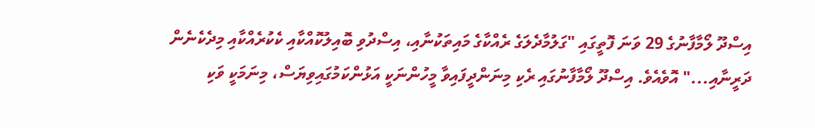އިސްދޫ ލޯމާފާނުގެ 29 ވަނަ ފޮތީގައި "ގަލުމާދެލަގެ ރެއްކާގެ މައިތަކުނާއި، އިސްދުވި ބޮއިލުކޮއްކާއި ކެކުރެއްކާއި މިދެކެނެން ދަރީނާއި..." އޮވެއެވެ. އިސްދޫ ލޯމާފާނުގައި ރެކި މިނަންދީފައިވާ މީހުންނަކީ އަޅުންކަމުގައިވިޔަސް، މިނަމަކީ ވަކި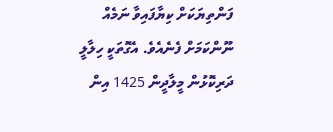ފަންތިޔަކަށް ކިޔާފައިވާ ނަމެއް ނޫންކަމަށް ފެނެއެވެ. އެގޮތަކީ ހިލާލީ ދަރިކޮޅުން މީލާދީން 1425 އިން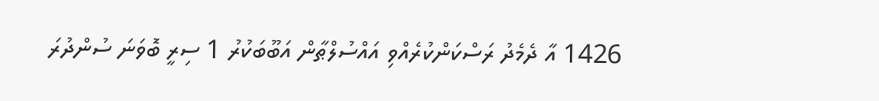1426 އާ ދެމެދު ރަސްކަންކުރެއްވި އައްސުލްޠާން އަބޫބަކުރު 1 ސިރީ ބޮވަނަ ސުންދުރަ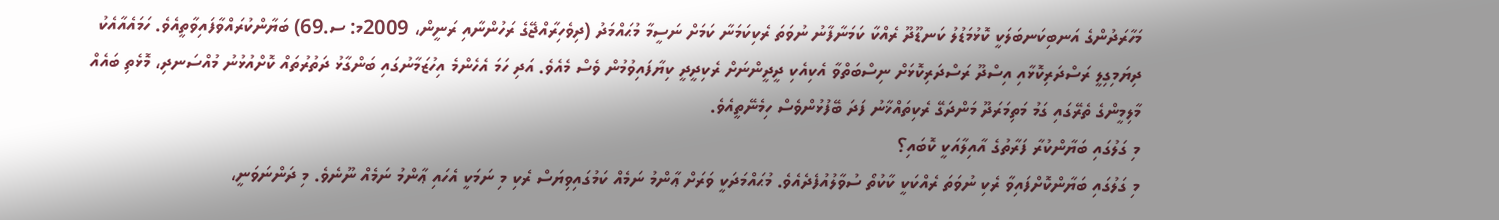މަހާރަދުންގެ އަނބިކަނބަލަކީ ކޮޅުމަޑުލު ކަނޑޫދޫ ރެއްކާ ކަމަނާފާނު ނުވަތަ ރެކިކަމަނާ ކަމަށް ނަސީމާ މުޙައްމަދު (ދިވެހިރާއްޖޭގެ ރަހުންނާއި ރަނީން، 2009މ: ސ.69) ބަޔާންކުރައްވާފައިވާތީއެވެ. ހަމައެއާއެކު ދިޔަމިގިލީ ރަސްދަރިކޮޅާއި އިސްދޫ ރަސްދަރިކޮޅަށް ނިސްބަތްވާ އެކިއެކި ދީދީންނަށް ރެކިދީދީ ކިޔާފައިވުމުން ވެސް މެއެވެ. އަދި ހަމަ އެހެންމެ އިހުޒަމާނުގައި ބަންގާޅު ދަތުރުތައް ކޮށްއުޅުނު މުއްސަނދި، މޮޅެތި ބައެއް މާލިމީންގެ ތެރޭގައި ގަމު މަތިމަރަދޫ މަންދަގޭ ރެކިތައްޚާނު ފަދަ ބޭފުޅުންވެސް ހިމެނޭތީއެވެ.
މި ގަލުގައި ބަޔާންކުރާ ފަރާތުގެ އާއިލާއަކީ ކޮބައި؟
މި ގަލުގައި ބަޔާންކޮށްފައިވާ ރެކި ނުވަތަ ރެއްކަކީ ކާކުތޯ ސުވާލުއުފެދެއެވެ. މުޙައްމަދަކީ ވަރަށް ޢާންމު ނަމެއް ކަމުގައިވިޔަސް ރެކި މި ނަމަކީ އެހައި ޢާންމު ނަމެއް ނޫނެވެ. މި ދަންނަވަނީ،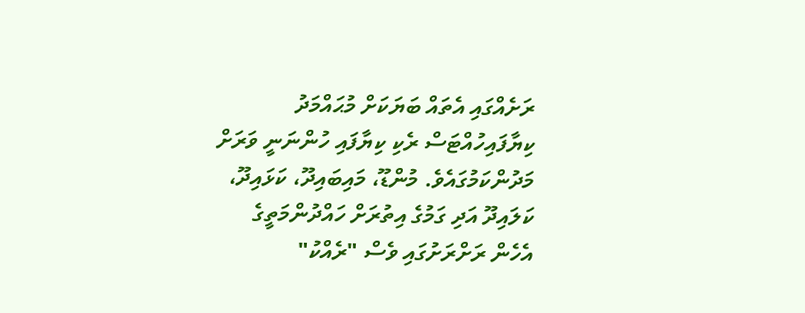ރަށެއްގައި އެތައް ބަޔަކަށް މުޙައްމަދު ކިޔާފައިހުއްޓަސް ރެކި ކިޔާފައި ހުންނަނީ ވަރަށް މަދުންކަމުގައެވެ. މުންޑޫ، މައިބައިދޫ، ކަޅައިދޫ، ކަލައިދޫ އަދި ގަމުގެ އިތުރަށް ހައްދުންމަތީގެ އެހެން ރަށްރަށުގައި ވެސް "ރެއްކު"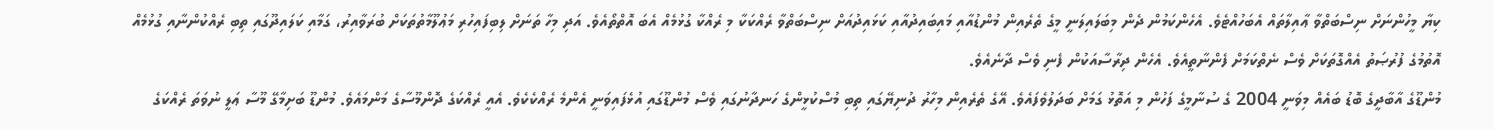ކިޔާ މީހުންނަށް ނިސްބަތްވާ ޢާއިލާތައް އެބަހުއްޓެވެ. އެހެންކަމުން ދެން މިބަލައިލަނީ މީގެ ތެރެއިން މުންޑުއާއި މައިބައިދުއާއި ކަޅައިދުއަށް ނިސްބަތްވާ ރެއްކަކާ މި ރެއްކާ ގުޅުމެއް އެބަ އޮތްތޯއެވެ. އަދި މިހާ ތަނަށް ލިބިފައިހުރި މަޢުލޫމާތުތަކަށް ބުރަވާއިރު، ގަމާއި ކަލައިދޫގައި ތިބި ރެއްކުންނާއި ގުޅުމެއް އޮތުމުގެ ފުރުޞަތު އެއްގޮތަކަށް ވެސް ނެތްކަމަށް ފެންނާތީއެވެ. އެހެން ދިރާސާއަކުން ފެނި ވެސް ދާނެއެވެ.
މުންޑޫގެ އާބާދީގެ ބޮޑު ބައެއް މިވަނީ 2004 ގެ ސުނާމީގެ ފަހުން މި އަތޮޅު ގަމަށް ބަދަލުވެފައެވެ. އޭގެ ތެރެއިން މިހާރު ދުނިޔޭގައި ތިބި މުސްކުޅީންގެ ހަނދާނުގައި ވެސް މުންޑޫގައި އުޅެފައިވަނީ އެންމެ ރެއްކެކެވެ. އެއީ ރެއްކަގެ ދޮންމޫސާގެ މަންމައެވެ. މުންޑޫ ބަށިމާގޭ މޫސާ ޢަލީ ނުވަތަ ރެއްކަގެ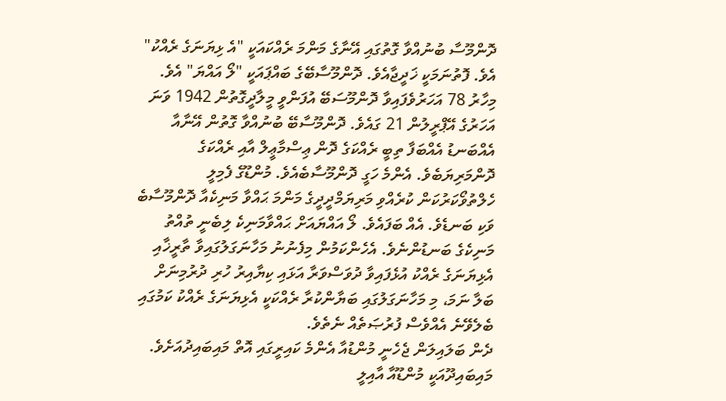ދޮންމޫސާ ބުނުއްވާ ގޮތުގައި އޭނާގެ މަންމަ ރެއްކައަކީ "އެ ޅިޔަނަގެ ރެއްކު" އެވެ. ފޮތުނަމަކީ ޚަދީޖާއެވެ. ދޮންމޫސާބޭގެ ބައްޕައަކީ "ލޯ އައްޔަ" އެވެ. މިހާރު 78 އަހަރުވެފައިވާ ދޮންމޫސަބޭ އުފަންވީ މީލާދީގޮތުން 1942 ވަނަ އަހަރުގެ އޭޕްރީލުން 21 ގައެވެ. ދޮންމޫސާބޭ ބުނުއްވާ ގޮތުން އޭނާއާ އެއްބަނޑު އެއްބަފާ ތިބީ ރެއްކަގެ ދޮން ޢިސްމާޢީލް އާއި ރެއްކަގެ ދޮންމަރިޔަބެވެ. އެންމެ ހަގީ ދޮންމޫސާބެއެވެ. މުންޑޫގެ ފެމިލީ ހެލްތުވޯކަރުކަން ކުރެއްވި މަރިޔަމްދީދީގެ މަންމަ ޙައްވާ މަނިކެއާ ދޮންމޫސާބެ ވަކި ބަނޑެވެ. އެއް ބަފައެވެ. ލޯ އައްޔައަށް ޙައްވާމަނިކެ ލިބެނީ ތުއްތު މަނިކެގެ ބަނޑުންނެވެ. އެހެންކަމުން މިފެނުނު މަހާނަގަލުގައިވާ ތާރީޚާއި އެޅިޔަނަގެ ރެއްކު އުޅެފައިވާ ދުވަސްވަރާ އަޅައި ކިޔާއިރު ހުރި ދުރުމިނަށް ބަލާ ނަމަ، މި މަހާނަގަލުގައި ބަޔާންކުރާ ރެއްކަކީ އެޅިޔަނަގެ ރެއްކު ކަމުގައި ބެލެވޭނެ އެއްވެސް ފުރުޞަތެއް ނެތެވެ.
ދެން ބަލައިލަން ޖެހެނީ މުންޑުއާ އެންމެ ކައިރީގައި އޮތް މައިބައިދުއަށެވެ. މައިބައިދޫއަކީ މުންޑޫއާ އާއިލީ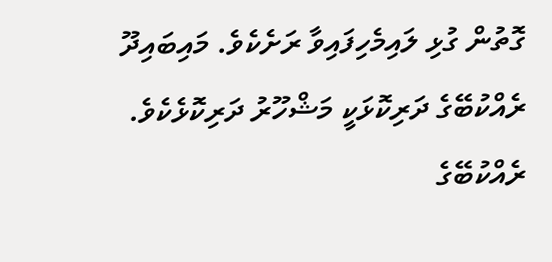ގޮތުން ގުޅި ލައިމެހިފައިވާ ރަށެކެވެ. މައިބައިދޫ ރެއްކުބޭގެ ދަރިކޮޅަކީ މަޝްހޫރު ދަރިކޮޅެކެވެ. ރެއްކުބޭގެ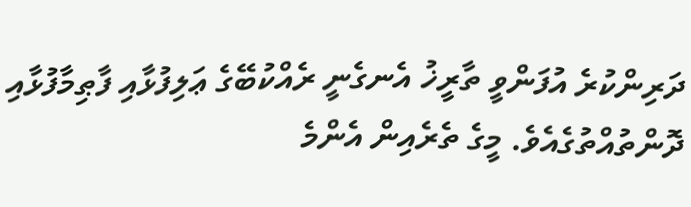ދަރިންކުރެ އުފަންވީ ތާރީޚު އެނގެނީ ރެއްކުބޭގެ ޢަލިފުޅާއި ފާޠިމާފުޅާއި ދޮންތުއްތުގެއެވެ. މީގެ ތެރެއިން އެންމެ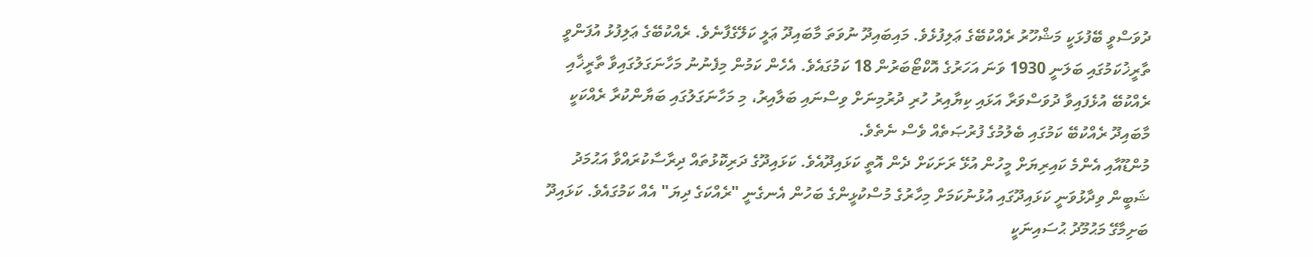ދުވަސްވީ ބޭފުޅަކީ މަޝްހޫރު ރެއްކުބޭގެ ޢަލިފުޅެވެ. މައިބައިދޫ ނުވަތަ މާބައިދޫ ޢަލީ ކަލޭގެފާނެވެ. ރެއްކުބޭގެ ޢަލިފުޅު އުފަންވީ ތާރީޚުކަމުގައި ބަލަނީ 1930 ވަނަ އަހަރުގެ އޮކްޓޯބަރުން 18 ކަމުގައެވެ. އެހެން ކަމުން މިފެނުނު މަހާނަގަލުގައިވާ ތާރީޚާއި ރެއްކުބޭ އުޅެފައިވާ ދުވަސްވަރާ އަޅައި ކިޔާއިރު ހުރި ދުރުމިނަށް ވިސްނައި ބަލާއިރު، މި މަހާނަގަލުގައި ބަޔާންކުރާ ރެއްކަކީ މާބައިދޫ ރެއްކުބޭ ކަމުގައި ބެލުމުގެ ފުރުޞަތެއް ވެސް ނެތެވެ.
މުންޑޫއާއި އެންމެ ކައިރިޔަށް މީހުން އުޅޭ ރަށަކަށް ދެން އޮތީ ކަޅައިދޫއެވެ. ކަޅައިދޫގެ ދަރިކޮޅުތައް ދިރާސާކުރައްވާ އަޙުމަދު ޝަބީން ވިދާޅުވަނީ ކަޅައިދޫގައި އުޅުނުކަމަށް މިހާރުގެ މުސްކުޅީންގެ ބަހުން އެނގެނީ "ރެއްކަގެ ދިޔަ" އެއް ކަމުގައެވެ. ކަޅައިދޫ ބަށިމާގޭ މަޙުމޫދު ޙުސައިނަކީ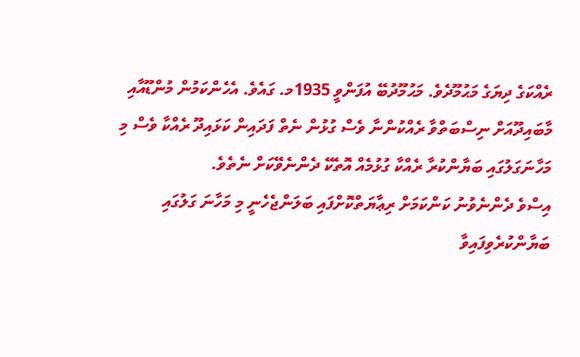ރެއްކަގެ ދިޔަގެ މަޙުމޫދެވެ. މަޙުމޫދުބޭ އުފަންވީ 1935މ. ގައެވެ. އެހެންކަމުން މުންޑޫއާއި މާބައިދޫއަށް ނިސްބަތްވާ ރެއްކުންނާ ވެސް ގުޅުން ނެތް ފަދައިން ކަޅައިދޫ ރެއްކާ ވެސް މި މަހާނަގަލުގައި ބަޔާންކުރާ ރެއްކާ ގުޅުމެއް އޮތެކޭ ދެންނެވޭކަށް ނެތެވެ.
އިސްވެ ދެންނެވުނު ކަންކަމަށް ރިޢާޔަތްކޮށްފައި ބަލަންޖެހެނީ މި މަހާނަ ގަލުގައި ބަޔާންކުރެވިފައިވާ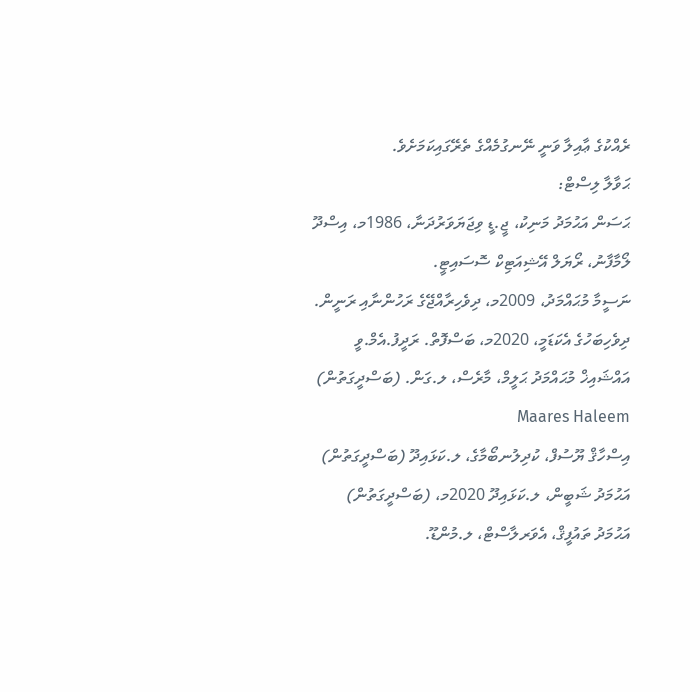ރެއްކުގެ ޢާއިލާ ވަނީ ނޭނގުމެއްގެ ތެރޭގައިކަމަށެވެ.
ޙަވާލާ ލިސްޓް:
ޙަސަން އަޙުމަދު މަނިކު، ޖީ.ޑީ ވިޖަޔަވަރުދަނާ، 1986މ، އިސްދޫ ލޯމާފާނު، ރޯޔަލް އޭޝިއަޓިކް ސޮސައިޓީ.
ނަސީމާ މުޙައްމަދު، 2009މ، ދިވެހިރާއްޖޭގެ ރަހުންނާއި ރަނީން.
ދިވެހިބަހުގެ އެކަޑަމީ، 2020މ، ބަސްފޮތް. ރަދީފު.އެމް.ވީ
އައްޝައިޚް މުޙައްމަދު ޙަލީމް، މާރެސް، ލ.ގަން. (ބަސްދީގަތުން) Maares Haleem
އިސްހާޤް ޔޫސުފް، ކުދިލުނބޯމާގެ، ލ.ކަޅައިދޫ (ބަސްދީގަތުން)
އަޙުމަދު ޝަބީން، ލ.ކަޅައިދޫ 2020މ، (ބަސްދީގަތުން)
އަޙުމަދު ތައުފީޤް، އެވަރލާސްޓް، ލ.މުންޑޫ.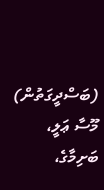(ބަސްދީގަތުން)
މޫސާ ޢަލީ، ބަށިމާގެ،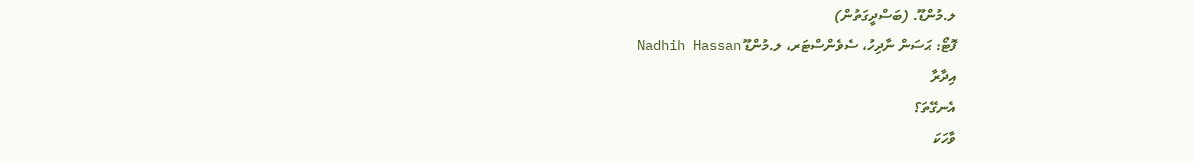ލ.މުންޑޫ. (ބަސްދީގަތުން)
ފޮޓޯ: ޙަސަން ނާދިހު، ސެވެންސްޓަރ، ލ.މުންޑޫ Nadhih Hassan
އިދާރާ
އެނގޭތަ؟
ވާހަކަ